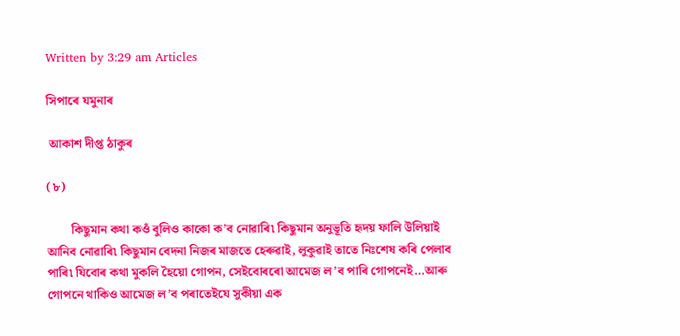Written by 3:29 am Articles

সিপাৰে যমুনাৰ

 আকাশ দীপ্ত ঠাকুৰ

(৮)

        কিছুমান কথা কওঁ বুলিও কাকো ক’ব নোৱাৰি৷ কিছুমান অনুভূতি হৃদয় ফালি উলিয়াই আনিব নোৱাৰি৷ কিছুমান বেদনা নিজৰ মাজতে হেৰুৱাই, লুকুৱাই তাতে নিঃশেষ কৰি পেলাব পাৰি৷ যিবোৰ কথা মুকলি হৈয়ো গোপন, সেইবোৰৰো আমেজ ল’ব পাৰি গোপনেই…আৰু গোপনে থাকিও আমেজ ল’ব পৰাতেইযে সুকীয়া এক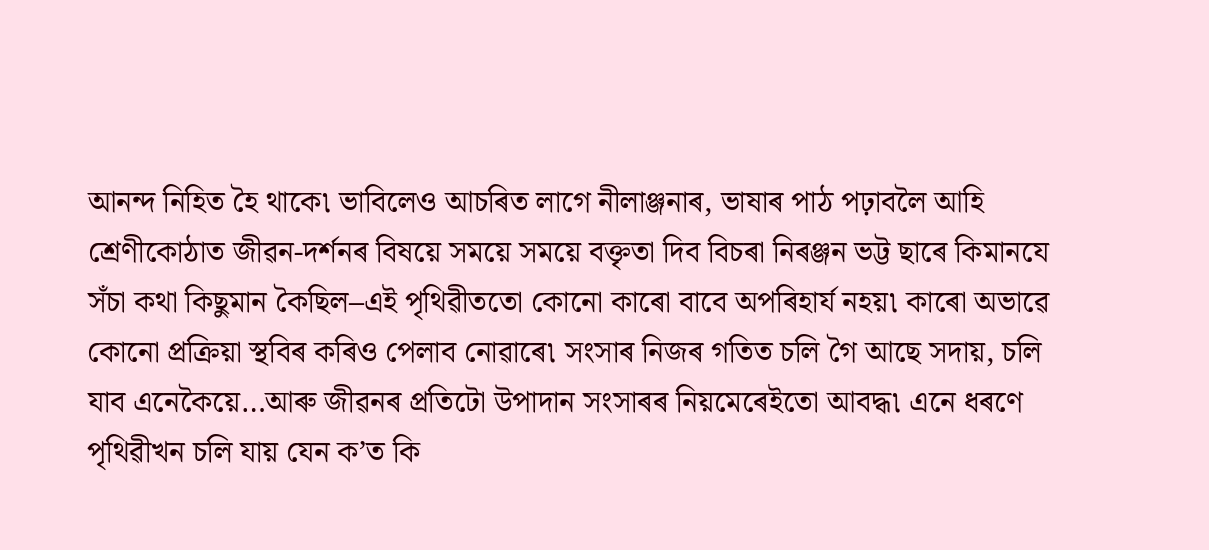আনন্দ নিহিত হৈ থাকে৷ ভাবিলেও আচৰিত লাগে নীলাঞ্জনাৰ, ভাষাৰ পাঠ পঢ়াবলৈ আহি শ্ৰেণীকোঠাত জীৱন-দৰ্শনৰ বিষয়ে সময়ে সময়ে বক্তৃতা দিব বিচৰা নিৰঞ্জন ভট্ট ছাৰে কিমানযে সঁচা কথা কিছুমান কৈছিল–এই পৃথিৱীততো কোনো কাৰো বাবে অপৰিহাৰ্য নহয়৷ কাৰো অভাৱে কোনো প্ৰক্ৰিয়া স্থবিৰ কৰিও পেলাব নোৱাৰে৷ সংসাৰ নিজৰ গতিত চলি গৈ আছে সদায়, চলি যাব এনেকৈয়ে…আৰু জীৱনৰ প্ৰতিটো উপাদান সংসাৰৰ নিয়মেৰেইতো আবদ্ধ৷ এনে ধৰণে পৃথিৱীখন চলি যায় যেন ক’ত কি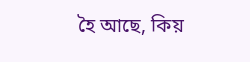হৈ আছে, কিয়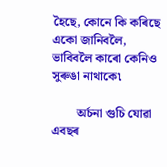হৈছে, কোনে কি কৰিছে একো জানিবলৈ, ভাবিবলৈ কাৰো কেনিও সুৰুঙা নাথাকে৷

        অৰ্চনা গুচি যোৱা এবছৰ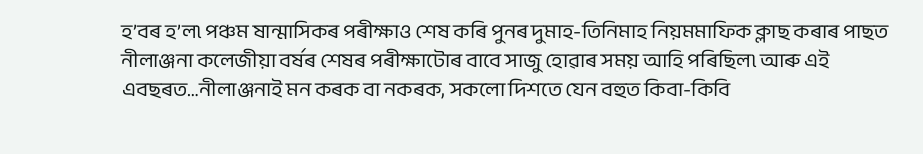হ’বৰ হ’ল৷ পঞ্চম ষান্মাসিকৰ পৰীক্ষাও শেষ কৰি পুনৰ দুমাহ-তিনিমাহ নিয়মমাফিক ক্লাছ কৰাৰ পাছত নীলাঞ্জনা কলেজীয়া বৰ্ষৰ শেষৰ পৰীক্ষাটোৰ বাবে সাজু হোৱাৰ সময় আহি পৰিছিল৷ আৰু এই এবছৰত…নীলাঞ্জনাই মন কৰক বা নকৰক, সকলো দিশতে যেন বহুত কিবা-কিবি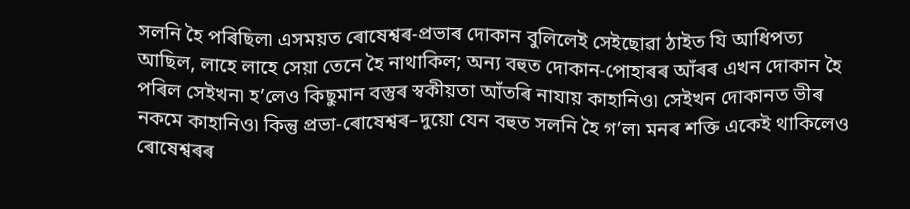সলনি হৈ পৰিছিল৷ এসময়ত ৰোষেশ্বৰ-প্ৰভাৰ দোকান বুলিলেই সেইছোৱা ঠাইত যি আধিপত্য আছিল, লাহে লাহে সেয়া তেনে হৈ নাথাকিল; অন্য বহুত দোকান-পোহাৰৰ আঁৰৰ এখন দোকান হৈ পৰিল সেইখন৷ হ’লেও কিছুমান বস্তুৰ স্বকীয়তা আঁতৰি নাযায় কাহানিও৷ সেইখন দোকানত ভীৰ নকমে কাহানিও৷ কিন্তু প্ৰভা-ৰোষেশ্বৰ–দুয়ো যেন বহুত সলনি হৈ গ’ল৷ মনৰ শক্তি একেই থাকিলেও ৰোষেশ্বৰৰ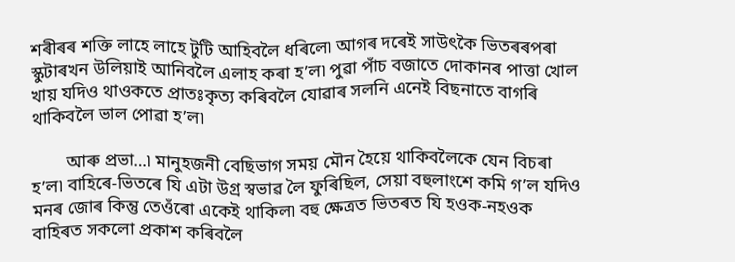শৰীৰৰ শক্তি লাহে লাহে টুটি আহিবলৈ ধৰিলে৷ আগৰ দৰেই সাউৎকৈ ভিতৰৰপৰা স্কুটাৰখন উলিয়াই আনিবলৈ এলাহ কৰা হ’ল৷ পুৱা পাঁচ বজাতে দোকানৰ পাত্তা খোল খায় যদিও থাওকতে প্ৰাতঃকৃত্য কৰিবলৈ যোৱাৰ সলনি এনেই বিছনাতে বাগৰি থাকিবলৈ ভাল পোৱা হ’ল৷

        আৰু প্ৰভা…৷ মানুহজনী বেছিভাগ সময় মৌন হৈয়ে থাকিবলৈকে যেন বিচৰা হ’ল৷ বাহিৰে-ভিতৰে যি এটা উগ্ৰ স্বভাৱ লৈ ফুৰিছিল, সেয়া বহুলাংশে কমি গ’ল যদিও মনৰ জোৰ কিন্তু তেওঁৰো একেই থাকিল৷ বহু ক্ষেত্ৰত ভিতৰত যি হওক-নহওক বাহিৰত সকলো প্ৰকাশ কৰিবলৈ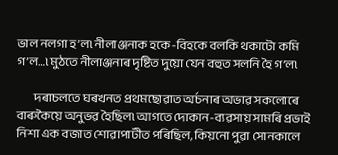ভাল নলগা হ’ল৷ নীলাঞ্জনাক হকে-বিহকে বলকি থকাটো কমি গ’ল…৷ মুঠতে নীলাঞ্জনাৰ দৃষ্টিত দুয়ো যেন বহুত সলনি হৈ গ’ল৷

        দৰাচলতে ঘৰখনত প্ৰথমছোৱাত অৰ্চনাৰ অভাৱ সকলোৰে বাৰুকৈয়ে অনুভৱ হৈছিল৷ আগতে দোকান-ব্যৱসায় সামৰি প্ৰভাই নিশা এক বজাত শোৱাপাটীত পৰিছিল, কিয়নো পুৱা সোনকালে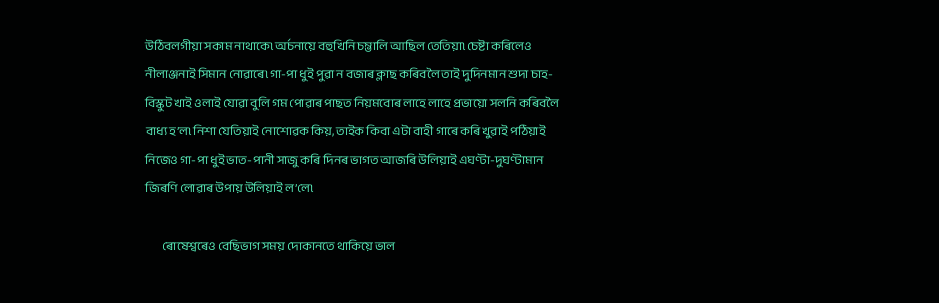উঠিবলগীয়া সকাম নাথাকে৷ অৰ্চনায়ে বহুখিনি চম্ভালি আছিল তেতিয়া৷ চেষ্টা কৰিলেও নীলাঞ্জনাই সিমান নোৱাৰে৷ গা-পা ধুই পুৱা ন বজাৰ ক্লাছ কৰিবলৈ তাই দুদিনমান শুদা চাহ-বিস্কুট খাই ওলাই যোৱা বুলি গম পোৱাৰ পাছত নিয়মবোৰ লাহে লাহে প্ৰভায়ো সলনি কৰিবলৈ বাধ্য হ’ল৷ নিশা যেতিয়াই নোশোৱক কিয়, তাইক কিবা এটা বাহী গাৰে কৰি খুৱাই পঠিয়াই নিজেও গা-পা ধুই ভাত-পানী সাজু কৰি দিনৰ ভাগত আজৰি উলিয়াই এঘণ্টা-দুঘণ্টামান জিৰণি লোৱাৰ উপায় উলিয়াই ল’লে৷

        ৰোষেশ্বৰেও বেছিভাগ সময় দোকানতে থাকিয়ে ভাল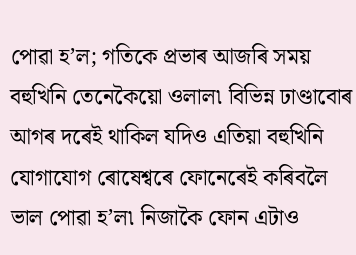পোৱা হ’ল; গতিকে প্ৰভাৰ আজৰি সময় বহুখিনি তেনেকৈয়ো ওলাল৷ বিভিন্ন ঢাণ্ডাবোৰ আগৰ দৰেই থাকিল যদিও এতিয়া বহুখিনি যোগাযোগ ৰোষেশ্বৰে ফোনেৰেই কৰিবলৈ ভাল পোৱা হ’ল৷ নিজাকৈ ফোন এটাও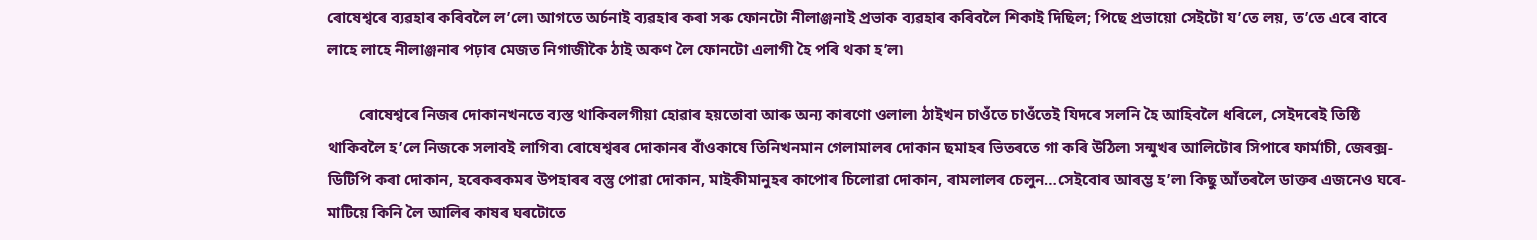ৰোষেশ্বৰে ব্যৱহাৰ কৰিবলৈ ল’লে৷ আগতে অৰ্চনাই ব্যৱহাৰ কৰা সৰু ফোনটো নীলাঞ্জনাই প্ৰভাক ব্যৱহাৰ কৰিবলৈ শিকাই দিছিল; পিছে প্ৰভায়ো সেইটো য’তে লয়, ত’তে এৰে বাবে লাহে লাহে নীলাঞ্জনাৰ পঢ়াৰ মেজত নিগাজীকৈ ঠাই অকণ লৈ ফোনটো এলাগী হৈ পৰি থকা হ’ল৷

        ৰোষেশ্বৰে নিজৰ দোকানখনতে ব্যস্ত থাকিবলগীয়া হোৱাৰ হয়তোবা আৰু অন্য কাৰণো ওলাল৷ ঠাইখন চাওঁতে চাওঁতেই যিদৰে সলনি হৈ আহিবলৈ ধৰিলে, সেইদৰেই তিষ্ঠি থাকিবলৈ হ’লে নিজকে সলাবই লাগিব৷ ৰোষেশ্বৰৰ দোকানৰ বাঁওকাষে তিনিখনমান গেলামালৰ দোকান ছমাহৰ ভিতৰতে গা কৰি উঠিল৷ সন্মুখৰ আলিটোৰ সিপাৰে ফাৰ্মাচী, জেৰক্স-ডিটিপি কৰা দোকান, হৰেকৰকমৰ উপহাৰৰ বস্তু পোৱা দোকান, মাইকীমানুহৰ কাপোৰ চিলোৱা দোকান, ৰামলালৰ চেলুন…সেইবোৰ আৰম্ভ হ’ল৷ কিছু আঁতৰলৈ ডাক্তৰ এজনেও ঘৰে-মাটিয়ে কিনি লৈ আলিৰ কাষৰ ঘৰটোতে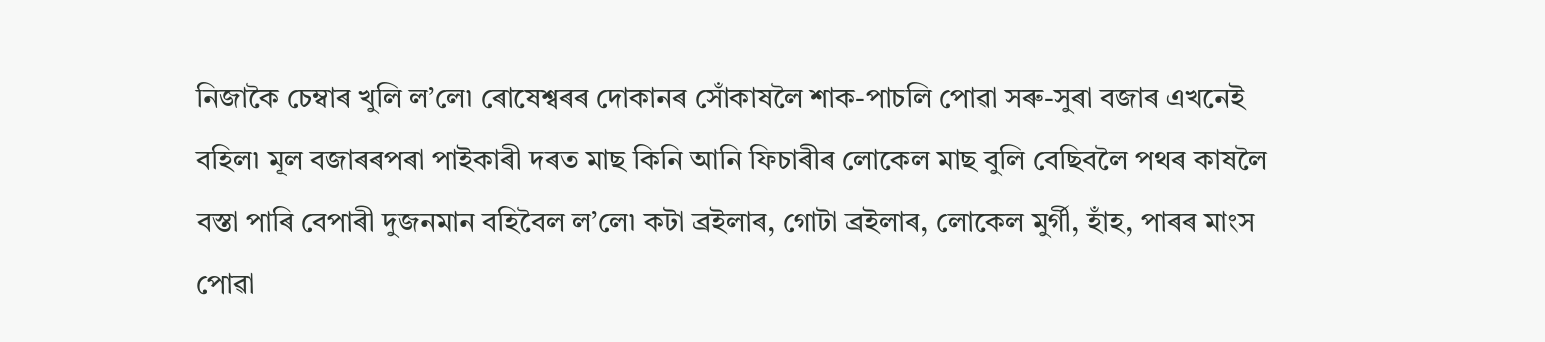নিজাকৈ চেম্বাৰ খুলি ল’লে৷ ৰোষেশ্বৰৰ দোকানৰ সোঁকাষলৈ শাক-পাচলি পোৱা সৰু-সুৰা বজাৰ এখনেই বহিল৷ মূল বজাৰৰপৰা পাইকাৰী দৰত মাছ কিনি আনি ফিচাৰীৰ লোকেল মাছ বুলি বেছিবলৈ পথৰ কাষলৈ বস্তা পাৰি বেপাৰী দুজনমান বহিবৈল ল’লে৷ কটা ব্ৰইলাৰ, গোটা ব্ৰইলাৰ, লোকেল মুৰ্গী, হাঁহ, পাৰৰ মাংস পোৱা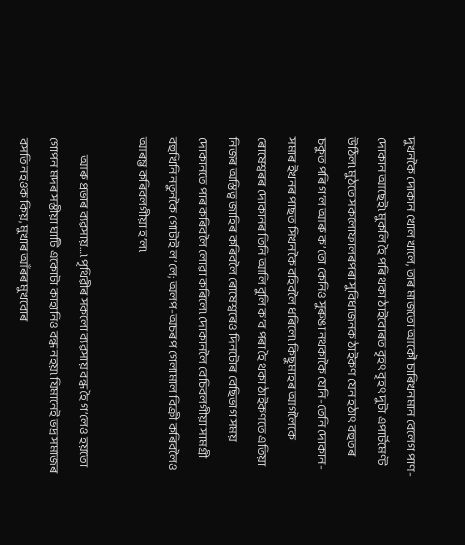দুখনকৈ দোকান খোল খালে, তাৰ মাজতো আকৌ চাৰিখনমান বেলেগ পাণ-দোকান আছেই৷ মুকলি হৈ পৰি থকা ঠাইবোৰত বৃহৎ বৃহৎ দুটা এপাৰ্টমেণ্ট উঠিল৷ মুঠতে সকলোফালৰপৰা সুবিধাজনক ঠাইকণ যেন হঠাৎ বহুতৰ চকুত পৰি গ’ল আৰু ক’তো কেনিও সুৰুঙা নথকাকৈ যেনি-তেনি দোকান-সমাৰ ইখনৰ পাছত সিখনকৈ বহিবলৈ ধৰিলে৷ কিছুমাহৰ আগলৈকে ৰোষেশ্বৰৰ দোকানৰ তিনি আলি বুলি ক’ব পৰা হৈ থকা ঠাইকণতে এতিয়া নিজৰ অস্তিত্ব জাহিৰ কৰিবলৈ ৰোষেশ্বৰেও দিনটোৰ বেছিভাগ সময় দোকানতে পাৰ কৰিবলৈ লোৱা কৰিলে৷ দোকানলৈ বেচিবলগীয়া সামগ্ৰী বহুখিনি নতুনকৈ গোটাই ল’লে; অলপ-অচৰপ গেলামাল বিক্ৰী কৰিবলৈও আৰম্ভ কৰিবলগীয়া হ’ল৷

        আৰু প্ৰভাৰ ব্যৱসায়…৷ পৃথিৱীৰ সকলো ব্যৱসায় বন্ধ হৈ গ’লেও হয়তো গোপন মদৰ সস্তীয়া ঘাটি একোটা কাহানিও বন্ধ নহয়৷ যিমানেই ভদ্ৰ সমাজৰ বসতি নহওক কিয়, মুখাৰ আঁৰৰ মুখবোৰ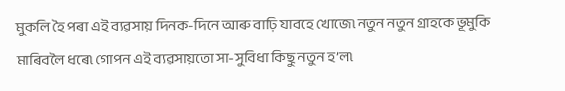মুকলি হৈ পৰা এই ব্যৱসায় দিনক-দিনে আৰু বাঢ়ি যাবহে খোজে৷ নতুন নতুন গ্ৰাহকে ভূমুকি মাৰিবলৈ ধৰে৷ গোপন এই ব্যৱসায়তো সা-সুবিধা কিছু নতুন হ’ল৷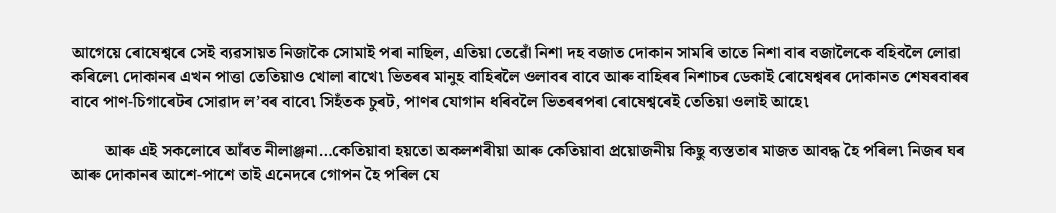আগেয়ে ৰোষেশ্বৰে সেই ব্যৱসায়ত নিজাকৈ সোমাই পৰা নাছিল, এতিয়া তেৱোঁ নিশা দহ বজাত দোকান সামৰি তাতে নিশা বাৰ বজালৈকে বহিবলৈ লোৱা কৰিলে৷ দোকানৰ এখন পাত্তা তেতিয়াও খোলা ৰাখে৷ ভিতৰৰ মানুহ বাহিৰলৈ ওলাবৰ বাবে আৰু বাহিৰৰ নিশাচৰ ডেকাই ৰোষেশ্বৰৰ দোকানত শেষৰবাৰৰ বাবে পাণ-চিগাৰেটৰ সোৱাদ ল’বৰ বাবে৷ সিহঁতক চুৰট, পাণৰ যোগান ধৰিবলৈ ভিতৰৰপৰা ৰোষেশ্বৰেই তেতিয়া ওলাই আহে৷

        আৰু এই সকলোৰে আঁৰত নীলাঞ্জনা…কেতিয়াবা হয়তো অকলশৰীয়া আৰু কেতিয়াবা প্ৰয়োজনীয় কিছু ব্যস্ততাৰ মাজত আবদ্ধ হৈ পৰিল৷ নিজৰ ঘৰ আৰু দোকানৰ আশে-পাশে তাই এনেদৰে গোপন হৈ পৰিল যে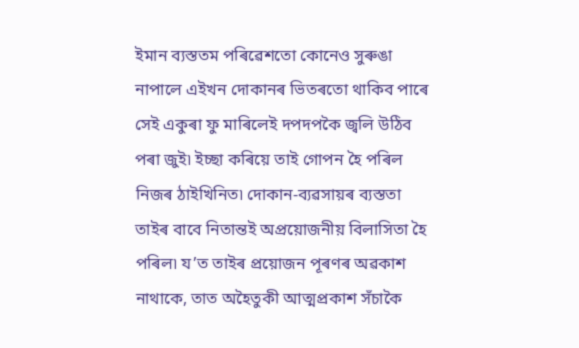ইমান ব্যস্ততম পৰিৱেশতো কোনেও সুৰুঙা নাপালে এইখন দোকানৰ ভিতৰতো থাকিব পাৰে সেই একুৰা ফু মাৰিলেই দপদপকৈ জ্বলি উঠিব পৰা জুই৷ ইচ্ছা কৰিয়ে তাই গোপন হৈ পৰিল নিজৰ ঠাইখিনিত৷ দোকান-ব্যৱসায়ৰ ব্যস্ততা তাইৰ বাবে নিতান্তই অপ্ৰয়োজনীয় বিলাসিতা হৈ পৰিল৷ য’ত তাইৰ প্ৰয়োজন পূৰণৰ অৱকাশ নাথাকে, তাত অহৈতুকী আত্মপ্ৰকাশ সঁচাকৈ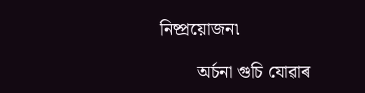নিষ্প্ৰয়োজন৷

        অৰ্চনা গুচি যোৱাৰ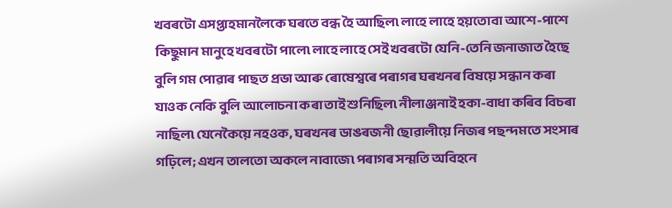খবৰটো এসপ্তাহমানলৈকে ঘৰতে বন্ধ হৈ আছিল৷ লাহে লাহে হয়তোবা আশে-পাশে কিছুমান মানুহে খবৰটো পালে৷ লাহে লাহে সেই খবৰটো যেনি-তেনি জনাজাত হৈছে বুলি গম পোৱাৰ পাছত প্ৰভা আৰু ৰোষেশ্বৰে পৰাগৰ ঘৰখনৰ বিষয়ে সন্ধান কৰা যাওক নেকি বুলি আলোচনা কৰা তাই শুনিছিল৷ নীলাঞ্জনাই হকা-বাধা কৰিব বিচৰা নাছিল৷ যেনেকৈয়ে নহওক, ঘৰখনৰ ডাঙৰজনী ছোৱালীয়ে নিজৰ পছন্দমতে সংসাৰ গঢ়িলে; এখন তালতো অকলে নাবাজে৷ পৰাগৰ সন্মতি অবিহনে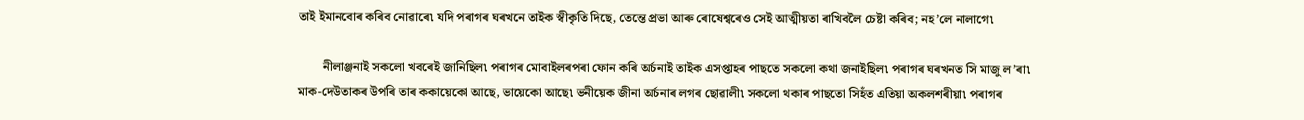তাই ইমানবোৰ কৰিব নোৱাৰে৷ যদি পৰাগৰ ঘৰখনে তাইক স্বীকৃতি দিছে, তেন্তে প্ৰভা আৰু ৰোষেশ্বৰেও সেই আত্মীয়তা ৰাখিবলৈ চেষ্টা কৰিব; নহ’লে নালাগে৷

        নীলাঞ্জনাই সকলো খবৰেই জানিছিল৷ পৰাগৰ মোবাইলৰপৰা ফোন কৰি অৰ্চনাই তাইক এসপ্তাহৰ পাছতে সকলো কথা জনাইছিল৷ পৰাগৰ ঘৰখনত সি মাজু ল’ৰা৷ মাক-দেউতাকৰ উপৰি তাৰ ককায়েকো আছে, ভায়েকো আছে৷ ভনীয়েক জীনা অৰ্চনাৰ লগৰ ছোৱালী৷ সকলো থকাৰ পাছতো সিহঁত এতিয়া অকলশৰীয়া৷ পৰাগৰ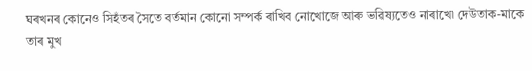ঘৰখনৰ কোনেও সিহঁতৰ সৈতে বৰ্তমান কোনো সম্পৰ্ক ৰাখিব নোখোজে আৰু ভৱিষ্যতেও নাৰাখে৷ দেউতাক-মাকে তাৰ মুখ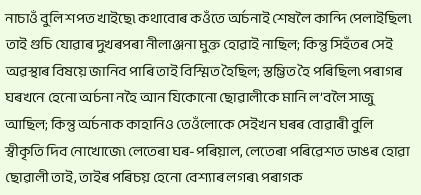নাচাওঁ বুলি শপত খাইছে৷ কথাবোৰ কওঁতে অৰ্চনাই শেষলৈ কান্দি পেলাইছিল৷ তাই গুচি যোৱাৰ দুখৰপৰা নীলাঞ্জনা মুক্ত হোৱাই নাছিল; কিন্তু সিহঁতৰ সেই অৱস্থাৰ বিষয়ে জানিব পাৰি তাই বিস্মিত হৈছিল; স্তম্ভিত হৈ পৰিছিল৷ পৰাগৰ ঘৰখনে হেনো অৰ্চনা নহৈ আন যিকোনো ছোৱালীকে মানি ল’বলৈ সাজু আছিল; কিন্তু অৰ্চনাক কাহানিও তেওঁলোকে সেইখন ঘৰৰ বোৱাৰী বুলি স্বীকৃতি দিব নোখোজে৷ লেতেৰা ঘৰ-পৰিয়াল, লেতেৰা পৰিৱেশত ডাঙৰ হোৱা ছোৱালী তাই, তাইৰ পৰিচয় হেনো বেশ্যাৰ লগৰ৷ পৰাগক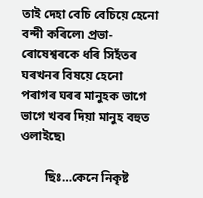তাই দেহা বেচি বেচিয়ে হেনো বন্দী কৰিলে৷ প্ৰভা-ৰোষেশ্বৰকে ধৰি সিহঁতৰ ঘৰখনৰ বিষয়ে হেনো পৰাগৰ ঘৰৰ মানুহক ভাগে ভাগে খবৰ দিয়া মানুহ বহুত ওলাইছে৷

        ছিঃ…কেনে নিকৃষ্ট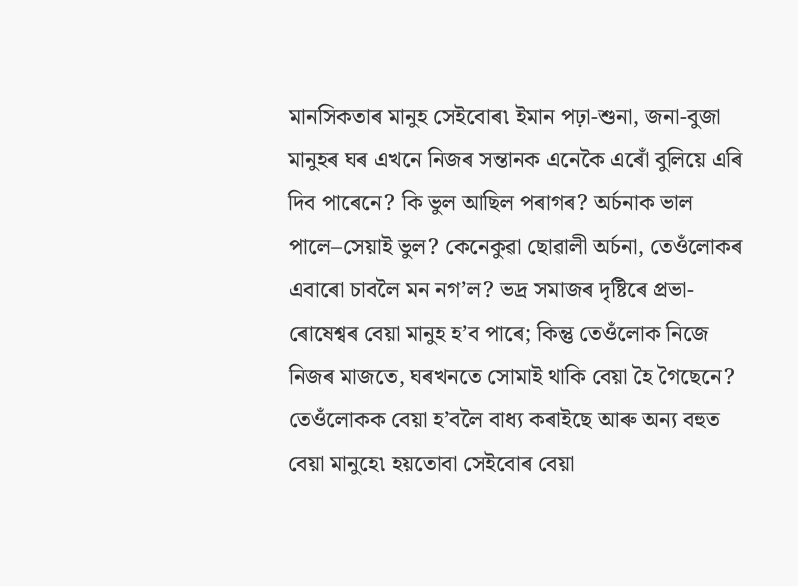মানসিকতাৰ মানুহ সেইবোৰ৷ ইমান পঢ়া-শুনা, জনা-বুজা মানুহৰ ঘৰ এখনে নিজৰ সন্তানক এনেকৈ এৰোঁ বুলিয়ে এৰি দিব পাৰেনে? কি ভুল আছিল পৰাগৰ? অৰ্চনাক ভাল পালে–সেয়াই ভুল? কেনেকুৱা ছোৱালী অৰ্চনা, তেওঁলোকৰ এবাৰো চাবলৈ মন নগ’ল? ভদ্ৰ সমাজৰ দৃষ্টিৰে প্ৰভা-ৰোষেশ্বৰ বেয়া মানুহ হ’ব পাৰে; কিন্তু তেওঁলোক নিজে নিজৰ মাজতে, ঘৰখনতে সোমাই থাকি বেয়া হৈ গৈছেনে? তেওঁলোকক বেয়া হ’বলৈ বাধ্য কৰাইছে আৰু অন্য বহুত বেয়া মানুহে৷ হয়তোবা সেইবোৰ বেয়া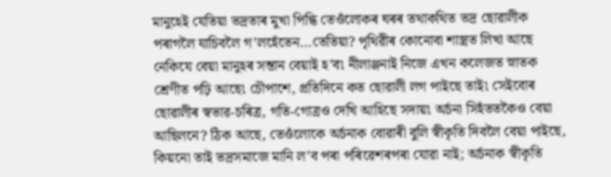মানুহেই যেতিয়া ভদ্ৰতাৰ মুখা পিন্ধি তেওঁলোকৰ ঘৰৰ তথাকথিত ভদ্ৰ ছোৱালীক পৰাগলৈ যাচিবলৈ গ’লহেঁতেন…তেতিয়া? পৃথিৱীৰ কোনোবা শাস্ত্ৰত লিখা আছে নেকিযে বেয়া মানুহৰ সন্তান বেয়াই হ’ব৷ নীলাঞ্জনাই নিজে এখন কলেজত স্নাতক শ্ৰেণীত পঢ়ি আছে৷ চৌপাশে, প্ৰতিদিনে কত ছোৱালী লগ পাইছে তাই৷ সেইবোৰ ছোৱালীৰ স্বভাৱ-চৰিত্ৰ, গতি-গোত্ৰও দেখি আহিছে সদায়৷ অৰ্চনা সিহঁততকৈও বেয়া আছিলনে? ঠিক আছে, তেওঁলোকে অৰ্চনাক বোৱাৰী বুলি স্বীকৃতি দিবলৈ বেয়া পাইছে, কিয়নো তাই ভদ্ৰসমাজে মানি ল’ব পৰা পৰিৱেশৰপৰা যোৱা নাই; অৰ্চনাক স্বীকৃতি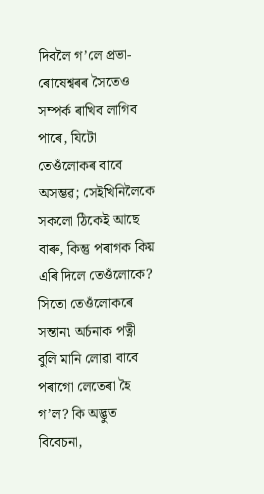দিবলৈ গ’লে প্ৰভা-ৰোষেশ্বৰৰ সৈতেও সম্পৰ্ক ৰাখিব লাগিব পাৰে, যিটো তেওঁলোকৰ বাবে অসম্ভৱ; সেইখিনিলৈকে সকলো ঠিকেই আছে বাৰু, কিন্তু পৰাগক কিয় এৰি দিলে তেওঁলোকে? সিতো তেওঁলোকৰে সন্তান৷ অৰ্চনাক পত্নী বুলি মানি লোৱা বাবে পৰাগো লেতেৰা হৈ গ’ল? কি অদ্ভুত বিবেচনা,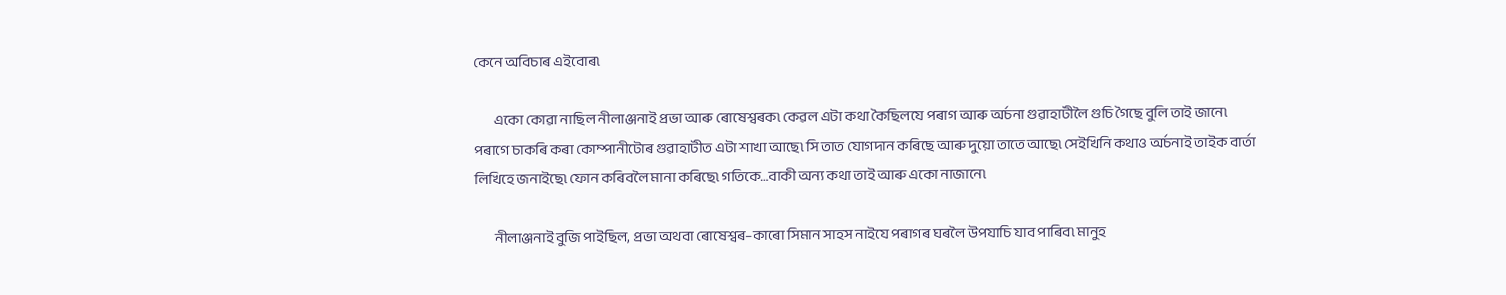কেনে অবিচাৰ এইবোৰ৷

        একো কোৱা নাছিল নীলাঞ্জনাই প্ৰভা আৰু ৰোষেশ্বৰক৷ কেৱল এটা কথা কৈছিলযে পৰাগ আৰু অৰ্চনা গুৱাহাটীলৈ গুচি গৈছে বুলি তাই জানে৷ পৰাগে চাকৰি কৰা কোম্পানীটোৰ গুৱাহাটীত এটা শাখা আছে৷ সি তাত যোগদান কৰিছে আৰু দুয়ো তাতে আছে৷ সেইখিনি কথাও অৰ্চনাই তাইক বাৰ্তা লিখিহে জনাইছে৷ ফোন কৰিবলৈ মানা কৰিছে৷ গতিকে…বাকী অন্য কথা তাই আৰু একো নাজানে৷

        নীলাঞ্জনাই বুজি পাইছিল, প্ৰভা অথবা ৰোষেশ্বৰ–কাৰো সিমান সাহস নাইযে পৰাগৰ ঘৰলৈ উপযাচি যাব পাৰিব৷ মানুহ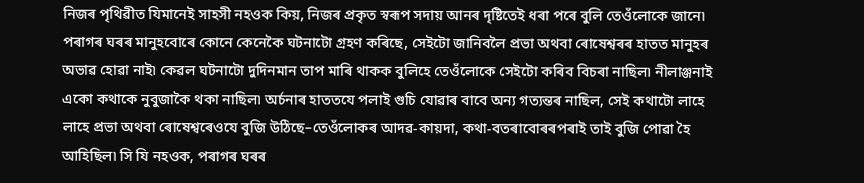নিজৰ পৃথিৱীত যিমানেই সাহসী নহওক কিয়, নিজৰ প্ৰকৃত স্বৰূপ সদায় আনৰ দৃষ্টিতেই ধৰা পৰে বুলি তেওঁলোকে জানে৷ পৰাগৰ ঘৰৰ মানুহবোৰে কোনে কেনেকৈ ঘটনাটো গ্ৰহণ কৰিছে, সেইটো জানিবলৈ প্ৰভা অথবা ৰোষেশ্বৰৰ হাতত মানুহৰ অভাৱ হোৱা নাই৷ কেৱল ঘটনাটো দুদিনমান তাপ মাৰি থাকক বুলিহে তেওঁলোকে সেইটো কৰিব বিচৰা নাছিল৷ নীলাঞ্জনাই একো কথাকে নুবুজাকৈ থকা নাছিল৷ অৰ্চনাৰ হাততযে পলাই গুচি যোৱাৰ বাবে অন্য গত্যন্তৰ নাছিল, সেই কথাটো লাহে লাহে প্ৰভা অথবা ৰোষেশ্বৰেওযে বুজি উঠিছে–তেওঁলোকৰ আদৱ-কায়দা, কথা-বতৰাবোৰৰপৰাই তাই বুজি পোৱা হৈ আহিছিল৷ সি যি নহওক, পৰাগৰ ঘৰৰ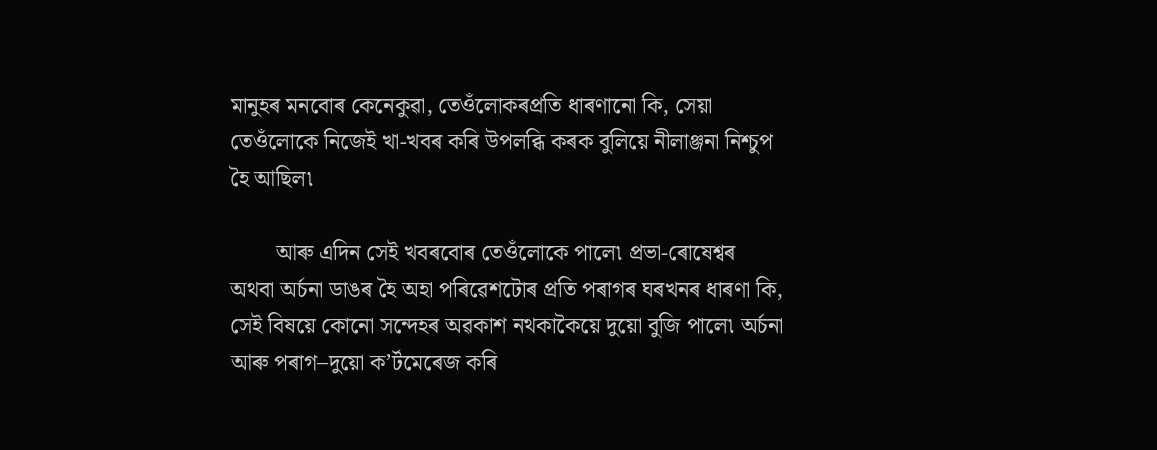মানুহৰ মনবোৰ কেনেকুৱা, তেওঁলোকৰপ্ৰতি ধাৰণানো কি, সেয়া তেওঁলোকে নিজেই খা-খবৰ কৰি উপলব্ধি কৰক বুলিয়ে নীলাঞ্জনা নিশ্চুপ হৈ আছিল৷

        আৰু এদিন সেই খবৰবোৰ তেওঁলোকে পালে৷ প্ৰভা-ৰোষেশ্বৰ অথবা অৰ্চনা ডাঙৰ হৈ অহা পৰিৱেশটোৰ প্ৰতি পৰাগৰ ঘৰখনৰ ধাৰণা কি, সেই বিষয়ে কোনো সন্দেহৰ অৱকাশ নথকাকৈয়ে দুয়ো বুজি পালে৷ অৰ্চনা আৰু পৰাগ–দুয়ো ক’ৰ্টমেৰেজ কৰি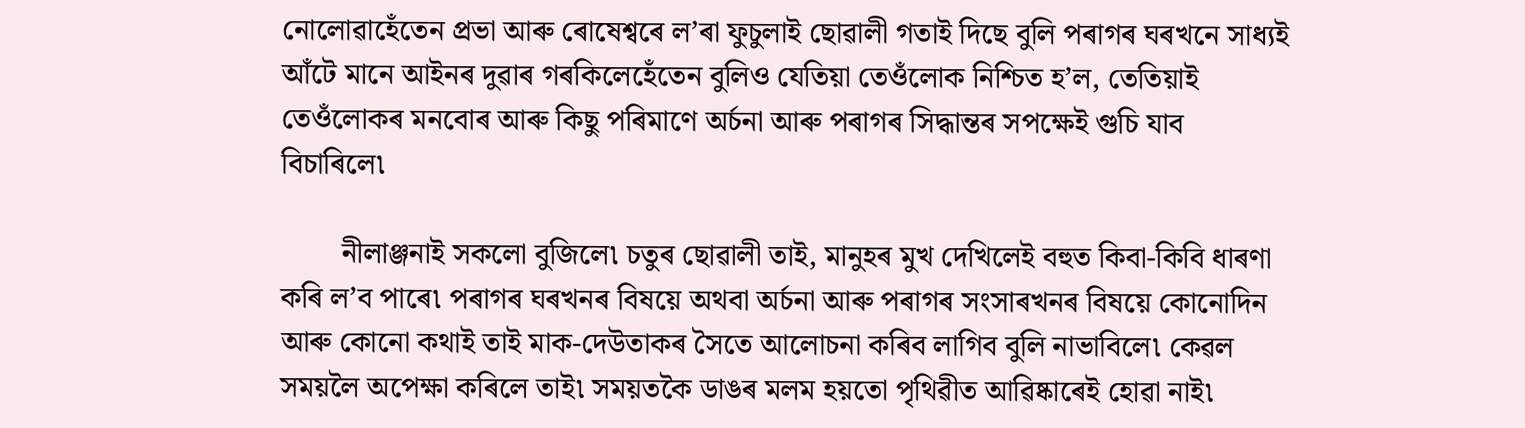নোলোৱাহেঁতেন প্ৰভা আৰু ৰোষেশ্বৰে ল’ৰা ফুচুলাই ছোৱালী গতাই দিছে বুলি পৰাগৰ ঘৰখনে সাধ্যই আঁটে মানে আইনৰ দুৱাৰ গৰকিলেহেঁতেন বুলিও যেতিয়া তেওঁলোক নিশ্চিত হ’ল, তেতিয়াই তেওঁলোকৰ মনবোৰ আৰু কিছু পৰিমাণে অৰ্চনা আৰু পৰাগৰ সিদ্ধান্তৰ সপক্ষেই গুচি যাব বিচাৰিলে৷

        নীলাঞ্জনাই সকলো বুজিলে৷ চতুৰ ছোৱালী তাই, মানুহৰ মুখ দেখিলেই বহুত কিবা-কিবি ধাৰণা কৰি ল’ব পাৰে৷ পৰাগৰ ঘৰখনৰ বিষয়ে অথবা অৰ্চনা আৰু পৰাগৰ সংসাৰখনৰ বিষয়ে কোনোদিন আৰু কোনো কথাই তাই মাক-দেউতাকৰ সৈতে আলোচনা কৰিব লাগিব বুলি নাভাবিলে৷ কেৱল সময়লৈ অপেক্ষা কৰিলে তাই৷ সময়তকৈ ডাঙৰ মলম হয়তো পৃথিৱীত আৱিষ্কাৰেই হোৱা নাই৷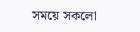সময়ে সকলো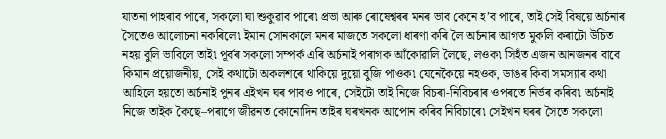যাতনা পাহৰাব পাৰে, সকলো ঘা শুকুৱাব পাৰে৷ প্ৰভা আৰু ৰোষেশ্বৰৰ মনৰ ভাব কেনে হ’ব পাৰে, তাই সেই বিষয়ে অৰ্চনাৰ সৈতেও আলোচনা নকৰিলে৷ ইমান সোনকালে মনৰ মাজতে সকলো ধাৰণা কৰি লৈ অৰ্চনাৰ আগত মুকলি কৰাটো উচিত নহয় বুলি ভাবিলে তাই৷ পূৰ্বৰ সকলো সম্পৰ্ক এৰি অৰ্চনাই পৰাগক আঁকোৱালি লৈছে, লওক৷ সিহঁত এজন আনজনৰ বাবে কিমান প্ৰয়োজনীয়, সেই কথাটো অকলশৰে থাকিয়ে দুয়ো বুজি পাওক৷ যেনেকৈয়ে নহওক, ডাঙৰ কিবা সমস্যাৰ কথা আহিলে হয়তো অৰ্চনাই পুনৰ এইখন ঘৰ পাবও পাৰে, সেইটো তাই নিজে বিচৰা-নিবিচৰাৰ ওপৰতে নিৰ্ভৰ কৰিব৷ অৰ্চনাই নিজে তাইক কৈছে–পৰাগে জীৱনত কোনোদিন তাইৰ ঘৰখনক আপোন কৰিব নিবিচাৰে৷ সেইখন ঘৰৰ সৈতে সকলো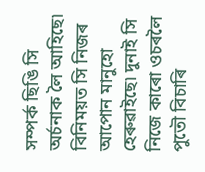সম্পৰ্ক ছিঙি সি অৰ্চনাক লৈ আহিছে৷ বিনিময়ত সি নিজৰ আপোন মানুহো হেৰুৱাইছে৷ দুনাই সি নিজে কাৰো ওচৰলৈ পুতৌ বিচাৰি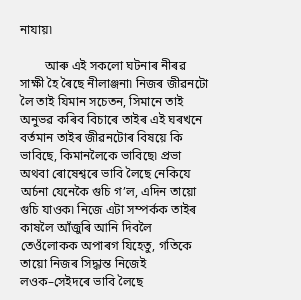নাযায়৷

        আৰু এই সকলো ঘটনাৰ নীৰৱ সাক্ষী হৈ ৰৈছে নীলাঞ্জনা৷ নিজৰ জীৱনটো লৈ তাই যিমান সচেতন, সিমানে তাই অনুভৱ কৰিব বিচাৰে তাইৰ এই ঘৰখনে বৰ্তমান তাইৰ জীৱনটোৰ বিষয়ে কি ভাবিছে, কিমানলৈকে ভাবিছে৷ প্ৰভা অথবা ৰোষেশ্বৰে ভাবি লৈছে নেকিযে অৰ্চনা যেনেকৈ গুচি গ’ল, এদিন তায়ো গুচি যাওক৷ নিজে এটা সম্পৰ্কক তাইৰ কাষলৈ আঁজুৰি আনি দিবলৈ তেওঁলোকক অপাৰগ যিহেতু, গতিকে তায়ো নিজৰ সিদ্ধান্ত নিজেই লওক–সেইদৰে ভাবি লৈছে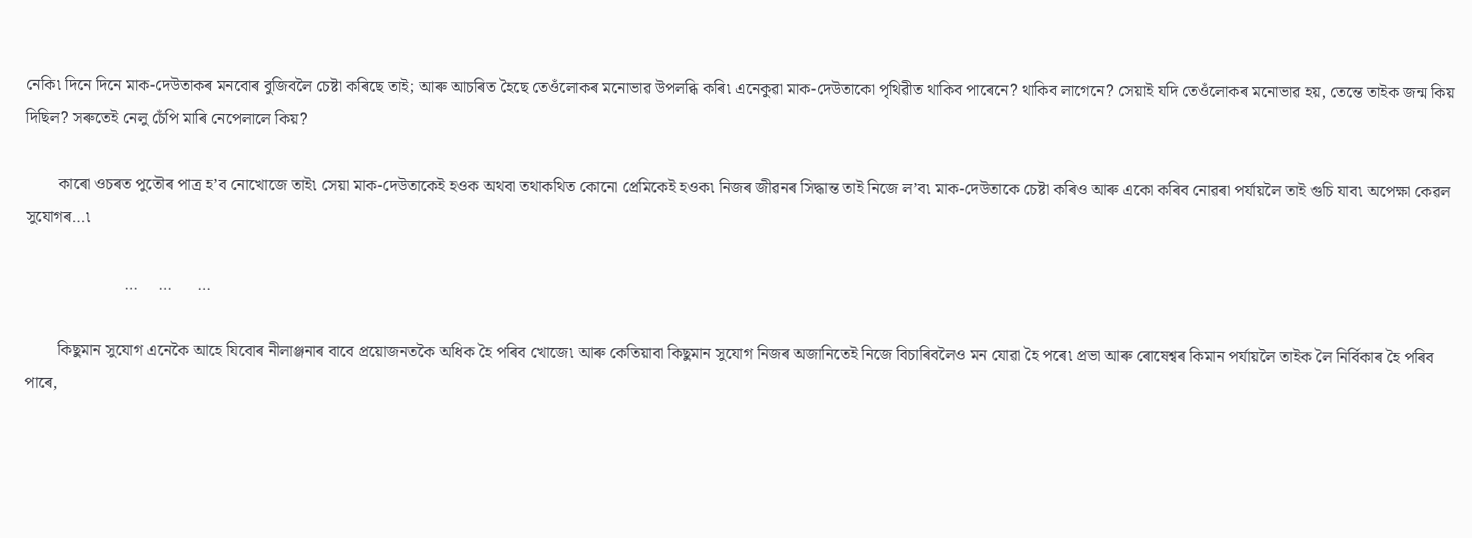নেকি৷ দিনে দিনে মাক-দেউতাকৰ মনবোৰ বুজিবলৈ চেষ্টা কৰিছে তাই; আৰু আচৰিত হৈছে তেওঁলোকৰ মনোভাৱ উপলব্ধি কৰি৷ এনেকুৱা মাক-দেউতাকো পৃথিৱীত থাকিব পাৰেনে? থাকিব লাগেনে? সেয়াই যদি তেওঁলোকৰ মনোভাৱ হয়, তেন্তে তাইক জন্ম কিয় দিছিল? সৰুতেই নেলু চেঁপি মাৰি নেপেলালে কিয়?

        কাৰো ওচৰত পুতৌৰ পাত্ৰ হ’ব নোখোজে তাই৷ সেয়া মাক-দেউতাকেই হওক অথবা তথাকথিত কোনো প্ৰেমিকেই হওক৷ নিজৰ জীৱনৰ সিদ্ধান্ত তাই নিজে ল’ব৷ মাক-দেউতাকে চেষ্টা কৰিও আৰু একো কৰিব নোৱৰা পৰ্যায়লৈ তাই গুচি যাব৷ অপেক্ষা কেৱল সুযোগৰ…৷

                        …     …      …

        কিছুমান সুযোগ এনেকৈ আহে যিবোৰ নীলাঞ্জনাৰ বাবে প্ৰয়োজনতকৈ অধিক হৈ পৰিব খোজে৷ আৰু কেতিয়াবা কিছুমান সুযোগ নিজৰ অজানিতেই নিজে বিচাৰিবলৈও মন যোৱা হৈ পৰে৷ প্ৰভা আৰু ৰোষেশ্বৰ কিমান পৰ্যায়লৈ তাইক লৈ নিৰ্বিকাৰ হৈ পৰিব পাৰে,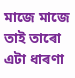মাজে মাজে তাই তাৰো এটা ধাৰণা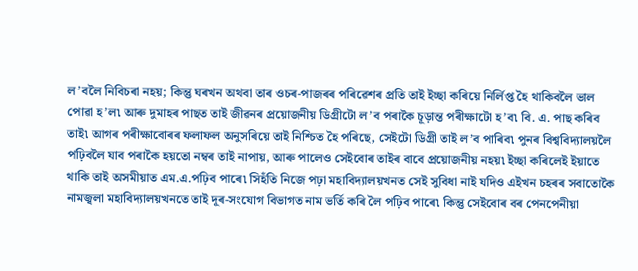ল’বলৈ নিবিচৰা নহয়; কিন্তু ঘৰখন অথবা তাৰ ওচৰ-পাজৰৰ পৰিৱেশৰ প্ৰতি তাই ইচ্ছা কৰিয়ে নিৰ্লিপ্ত হৈ থাকিবলৈ ভাল পোৱা হ’ল৷ আৰু দুমাহৰ পাছত তাই জীৱনৰ প্ৰয়োজনীয় ডিগ্ৰীটো ল’ব পৰাকৈ চূড়ান্ত পৰীক্ষাটো হ’ব৷ বি. এ. পাছ কৰিব তাই৷ আগৰ পৰীক্ষাবোৰৰ ফলাফল অনুসৰিয়ে তাই নিশ্চিত হৈ পৰিছে, সেইটো ডিগ্ৰী তাই ল’ব পাৰিব৷ পুনৰ বিশ্ববিদ্যালয়লৈ পঢ়িবলৈ যাব পৰাকৈ হয়তো নম্বৰ তাই নাপায়, আৰু পালেও সেইবোৰ তাইৰ বাবে প্ৰয়োজনীয় নহয়৷ ইচ্ছা কৰিলেই ইয়াতে থাকি তাই অসমীয়াত এম.এ.পঢ়িব পাৰে৷ সিহঁতি নিজে পঢ়া মহাবিদ্যালয়খনত সেই সুবিধা নাই যদিও এইখন চহৰৰ সবাতোকৈ নামজ্বলা মহাবিদ্যালয়খনতে তাই দূৰ-সংযোগ বিভাগত নাম ভৰ্তি কৰি লৈ পঢ়িব পাৰে৷ কিন্তু সেইবোৰ বৰ পেনপেনীয়া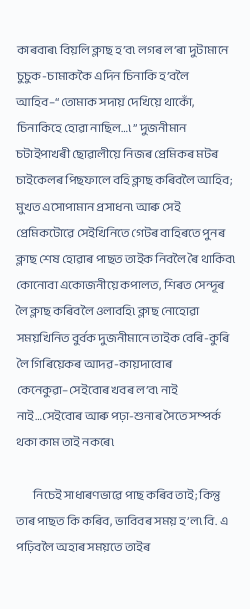কাৰবাৰ৷ বিয়লি ক্লাছ হ’ব৷ লগৰ ল’ৰা দুটামানে চুচুক-চামাককৈ এদিন চিনাকি হ’বলৈ আহিব–“তোমাক সদায় দেখিয়ে থাকোঁ, চিনাকিহে হোৱা নাছিল…৷ ” দুজনীমান চটাইপাখৰী ছোৱালীয়ে নিজৰ প্ৰেমিকৰ মটৰ চাইকেলৰ পিছফালে বহি ক্লাছ কৰিবলৈ আহিব; মুখত এসোপামান প্ৰসাধন৷ আৰু সেই প্ৰেমিকটোৱে সেইখিনিতে গেটৰ বাহিৰতে পুনৰ ক্লাছ শেষ হোৱাৰ পাছত তাইক নিবলৈ ৰৈ থাকিব৷ কোনোবা একোজনীয়ে কপালত, শিৰত সেন্দূৰ লৈ ক্লাছ কৰিবলৈ ওলাবহি৷ ক্লাছ নোহোৱা সময়খিনিত বুৰ্বক দুজনীমানে তাইক বেৰি-কুৰি লৈ গিৰিয়েকৰ আদৱ-কায়দাবোৰ কেনেকুৱা–সেইবোৰ খবৰ ল’ব৷ নাই নাই…সেইবোৰ আৰু পঢ়া-শুনাৰ সৈতে সম্পৰ্ক থকা কাম তাই নকৰে৷

        নিচেই সাধাৰণভাৱে পাছ কৰিব তাই; কিন্তু তাৰ পাছত কি কৰিব, ভাবিবৰ সময় হ’ল৷ বি. এ পঢ়িবলৈ অহাৰ সময়তে তাইৰ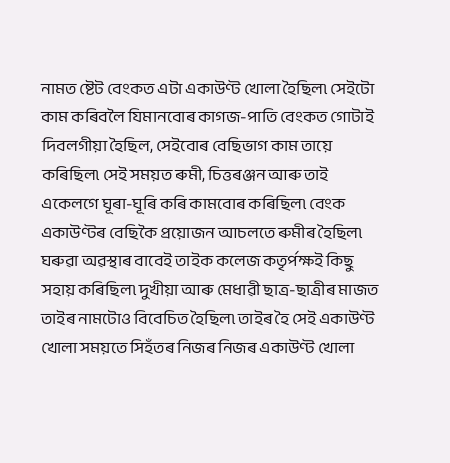নামত ষ্টেট বেংকত এটা একাউণ্ট খোলা হৈছিল৷ সেইটো কাম কৰিবলৈ যিমানবোৰ কাগজ-পাতি বেংকত গোটাই দিবলগীয়া হৈছিল, সেইবোৰ বেছিভাগ কাম তায়ে কৰিছিল৷ সেই সময়ত ৰুমী, চিত্তৰঞ্জন আৰু তাই একেলগে ঘূৰা-ঘূৰি কৰি কামবোৰ কৰিছিল৷ বেংক একাউণ্টৰ বেছিকৈ প্ৰয়োজন আচলতে ৰুমীৰ হৈছিল৷ ঘৰুৱা অৱস্থাৰ বাবেই তাইক কলেজ কতৃৰ্পক্ষই কিছু সহায় কৰিছিল৷ দুখীয়া আৰু মেধাৱী ছাত্ৰ-ছাত্ৰীৰ মাজত তাইৰ নামটোও বিবেচিত হৈছিল৷ তাইৰ হৈ সেই একাউণ্ট খোলা সময়তে সিহঁতৰ নিজৰ নিজৰ একাউণ্ট খোলা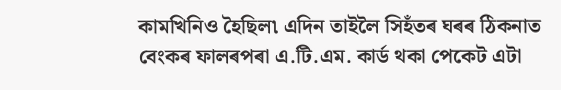কামখিনিও হৈছিল৷ এদিন তাইলৈ সিহঁতৰ ঘৰৰ ঠিকনাত বেংকৰ ফালৰপৰা এ.টি.এম. কাৰ্ড থকা পেকেট এটা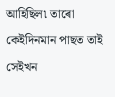আহিছিল৷ তাৰো কেইদিনমান পাছত তাই সেইখন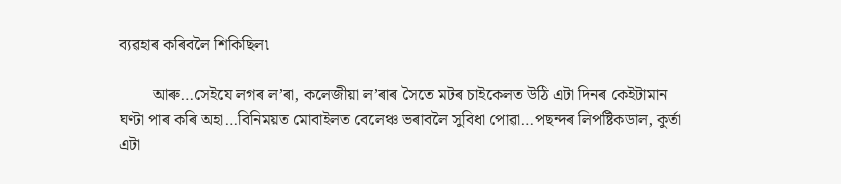ব্যৱহাৰ কৰিবলৈ শিকিছিল৷

        আৰু…সেইযে লগৰ ল’ৰা, কলেজীয়া ল’ৰাৰ সৈতে মটৰ চাইকেলত উঠি এটা দিনৰ কেইটামান ঘণ্টা পাৰ কৰি অহা…বিনিময়ত মোবাইলত বেলেঞ্চ ভৰাবলৈ সুবিধা পোৱা…পছন্দৰ লিপষ্টিকডাল, কুৰ্তা এটা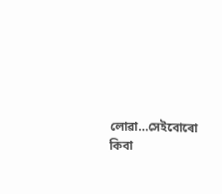লোৱা…সেইবোৰো কিবা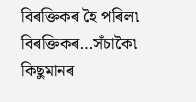বিৰক্তিকৰ হৈ পৰিল৷ বিৰক্তিকৰ…সঁচাকৈ৷ কিছুমানৰ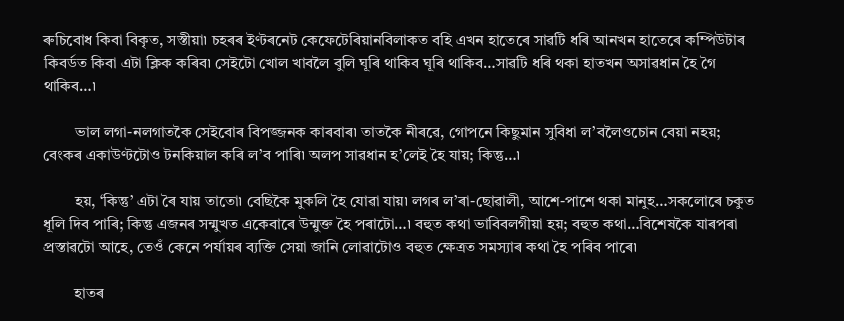ৰুচিবোধ কিবা বিকৃত, সস্তীয়া৷ চহৰৰ ইণ্টৰনেট কেফেটেৰিয়ানবিলাকত বহি এখন হাতেৰে সাৱটি ধৰি আনখন হাতেৰে কম্পিউটাৰ কিবৰ্ডত কিবা এটা ক্লিক কৰিব৷ সেইটো খোল খাবলৈ বুলি ঘূৰি থাকিব ঘূৰি থাকিব…সাৱটি ধৰি থকা হাতখন অসাৱধান হৈ গৈ থাকিব…৷

        ভাল লগা-নলগাতকৈ সেইবোৰ বিপজ্জনক কাৰবাৰ৷ তাতকৈ নীৰৱে, গোপনে কিছুমান সুবিধা ল’বলৈওচোন বেয়া নহয়; বেংকৰ একাউণ্টটোও টনকিয়াল কৰি ল’ব পাৰি৷ অলপ সাৱধান হ’লেই হৈ যায়; কিন্তু…৷

        হয়, ‘কিন্তু’ এটা ৰৈ যায় তাতো৷ বেছিকৈ মুকলি হৈ যোৱা যায়৷ লগৰ ল’ৰা-ছোৱালী, আশে-পাশে থকা মানুহ…সকলোৰে চকুত ধূলি দিব পাৰি; কিন্তু এজনৰ সন্মুখত একেবাৰে উন্মুক্ত হৈ পৰাটো…৷ বহুত কথা ভাবিবলগীয়া হয়; বহুত কথা…বিশেষকৈ যাৰপৰা প্ৰস্তাৱটো আহে, তেওঁ কেনে পৰ্যায়ৰ ব্যক্তি সেয়া জানি লোৱাটোও বহুত ক্ষেত্ৰত সমস্যাৰ কথা হৈ পৰিব পাৰে৷

        হাতৰ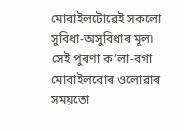মোবাইলটোৱেই সকলো সুবিধা-অসুবিধাৰ মূল৷ সেই পুৰণা ক’লা-বগা মোবাইলবোৰ ওলোৱাৰ সময়তো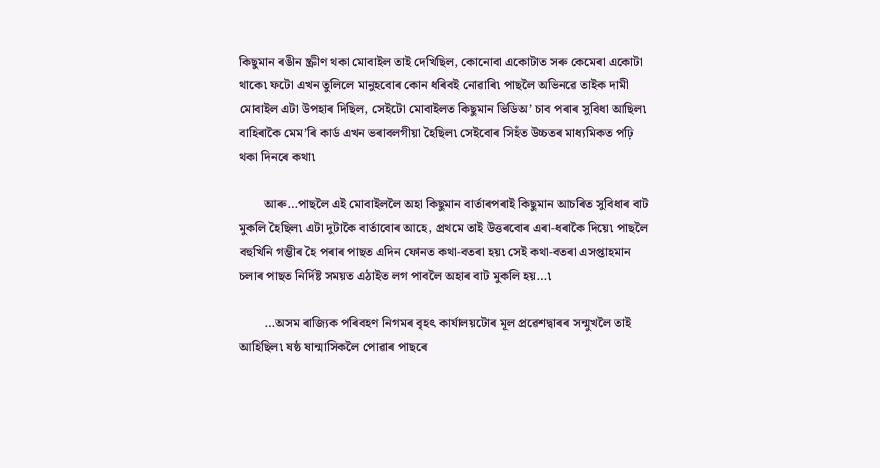কিছুমান ৰঙীন ষ্ক্ৰীণ থকা মোবাইল তাই দেখিছিল, কোনোবা একোটাত সৰু কেমেৰা একোটা থাকে৷ ফটো এখন তুলিলে মানুহবোৰ কোন ধৰিবই নোৱাৰি৷ পাছলৈ অভিনৱে তাইক দামী মোবাইল এটা উপহাৰ দিছিল, সেইটো মোবাইলত কিছুমান ভিডিঅ’ চাব পৰাৰ সুবিধা আছিল৷ বাহিৰাকৈ মেম’ৰি কাৰ্ড এখন ভৰাবলগীয়া হৈছিল৷ সেইবোৰ সিহঁত উচ্চতৰ মাধ্যমিকত পঢ়ি থকা দিনৰে কথা৷

        আৰু…পাছলৈ এই মোবাইললৈ অহা কিছুমান বাৰ্তাৰপৰাই কিছুমান আচৰিত সুবিধাৰ বাট মুকলি হৈছিল৷ এটা দুটাকৈ বাৰ্তাবোৰ আহে, প্ৰথমে তাই উত্তৰবোৰ এৰা-ধৰাকৈ দিয়ে৷ পাছলৈ বহুখিনি গম্ভীৰ হৈ পৰাৰ পাছত এদিন ফোনত কথা-বতৰা হয়৷ সেই কথা-বতৰা এসপ্তাহমান চলাৰ পাছত নিৰ্দিষ্ট সময়ত এঠাইত লগ পাবলৈ অহাৰ বাট মুকলি হয়…৷

        …অসম ৰাজ্যিক পৰিবহণ নিগমৰ বৃহৎ কাৰ্যালয়টোৰ মূল প্ৰৱেশদ্বাৰৰ সন্মুখলৈ তাই আহিছিল৷ ষষ্ঠ ষান্মাসিকলৈ পোৱাৰ পাছৰে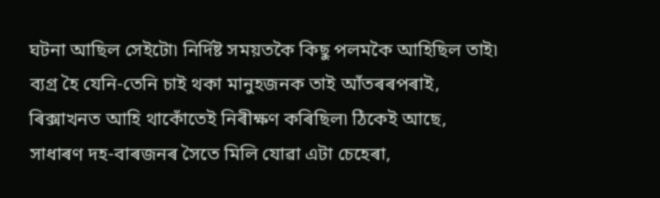ঘটনা আছিল সেইটো৷ নিৰ্দিষ্ট সময়তকৈ কিছু পলমকৈ আহিছিল তাই৷ ব্যগ্ৰ হৈ যেনি-তেনি চাই থকা মানুহজনক তাই আঁতৰৰপৰাই, ৰিক্সাখনত আহি থাকোঁতেই নিৰীক্ষণ কৰিছিল৷ ঠিকেই আছে, সাধাৰণ দহ-বাৰজনৰ সৈতে মিলি যোৱা এটা চেহেৰা,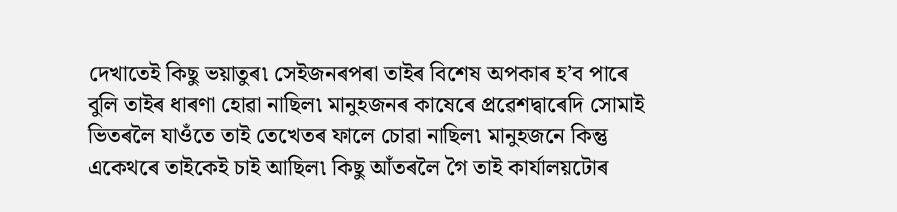দেখাতেই কিছু ভয়াতুৰ৷ সেইজনৰপৰা তাইৰ বিশেষ অপকাৰ হ’ব পাৰে বুলি তাইৰ ধাৰণা হোৱা নাছিল৷ মানুহজনৰ কাষেৰে প্ৰৱেশদ্বাৰেদি সোমাই ভিতৰলৈ যাওঁতে তাই তেখেতৰ ফালে চোৱা নাছিল৷ মানুহজনে কিন্তু একেথৰে তাইকেই চাই আছিল৷ কিছু আঁতৰলৈ গৈ তাই কাৰ্যালয়টোৰ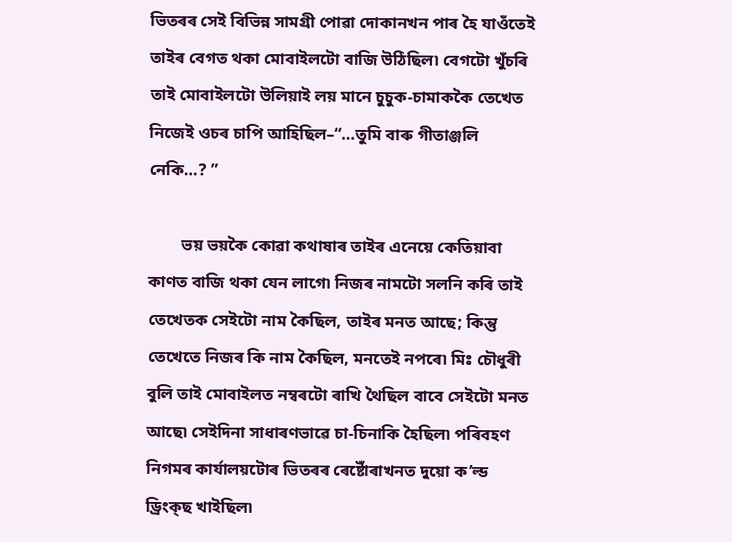ভিতৰৰ সেই বিভিন্ন সামগ্ৰী পোৱা দোকানখন পাৰ হৈ যাওঁতেই তাইৰ বেগত থকা মোবাইলটো বাজি উঠিছিল৷ বেগটো খুঁচৰি তাই মোবাইলটো উলিয়াই লয় মানে চুচুক-চামাককৈ তেখেত নিজেই ওচৰ চাপি আহিছিল–“…তুমি বাৰু গীতাঞ্জলি নেকি…? ”

        ভয় ভয়কৈ কোৱা কথাষাৰ তাইৰ এনেয়ে কেতিয়াবা কাণত বাজি থকা যেন লাগে৷ নিজৰ নামটো সলনি কৰি তাই তেখেতক সেইটো নাম কৈছিল, তাইৰ মনত আছে; কিন্তু তেখেতে নিজৰ কি নাম কৈছিল, মনতেই নপৰে৷ মিঃ চৌধুৰী বুলি তাই মোবাইলত নম্বৰটো ৰাখি থৈছিল বাবে সেইটো মনত আছে৷ সেইদিনা সাধাৰণভাৱে চা-চিনাকি হৈছিল৷ পৰিবহণ নিগমৰ কাৰ্যালয়টোৰ ভিতৰৰ ৰেষ্টোঁৰাখনত দুয়ো ক’ল্ড ড্ৰিংক্‌ছ খাইছিল৷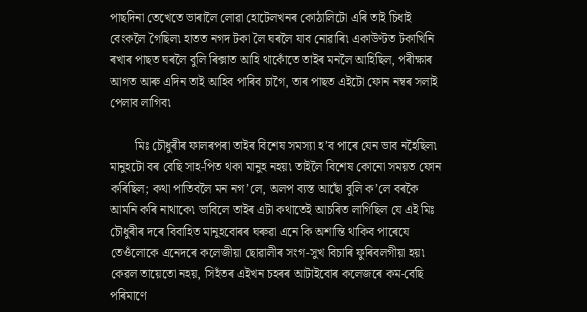পাছদিনা তেখেতে ভাৰালৈ লোৱা হোটেলখনৰ কোঠালিটো এৰি তাই চিধাই বেংকলৈ গৈছিল৷ হাতত নগদ টকা লৈ ঘৰলৈ যাব নোৱাৰি৷ একাউণ্টত টকাখিনি ৰখাৰ পাছত ঘৰলৈ বুলি ৰিক্সাত আহি থাকোঁতে তাইৰ মনলৈ আহিছিল, পৰীক্ষাৰ আগত আৰু এদিন তাই আহিব পাৰিব চাগৈ, তাৰ পাছত এইটো ফোন নম্বৰ সলাই পেলাব লাগিব৷

        মিঃ চৌধুৰীৰ ফালৰপৰা তাইৰ বিশেষ সমস্যা হ’ব পাৰে যেন ভাব নহৈছিল৷ মানুহটো বৰ বেছি সাহ-পিত থকা মানুহ নহয়৷ তাইলৈ বিশেষ কোনো সময়ত ফোন কৰিছিল; কথা পাতিবলৈ মন নগ’লে, অলপ ব্যস্ত আছোঁ বুলি ক’লে বৰকৈ আমনি কৰি নাথাকে৷ ভাবিলে তাইৰ এটা কথাতেই আচৰিত লাগিছিল যে এই মিঃ চৌধুৰীৰ দৰে বিবাহিত মানুহবোৰৰ ঘৰুৱা এনে কি অশান্তি থাকিব পাৰেযে তেওঁলোকে এনেদৰে কলেজীয়া ছোৱালীৰ সংগ-সুখ বিচাৰি ফুৰিবলগীয়া হয়৷ কেৱল তায়েতো নহয়, সিহঁতৰ এইখন চহৰৰ আটাইবোৰ কলেজৰে কম-বেছি পৰিমাণে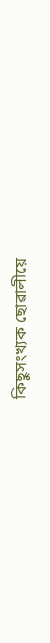কিছুসংখ্যক ছোৱালীয়ে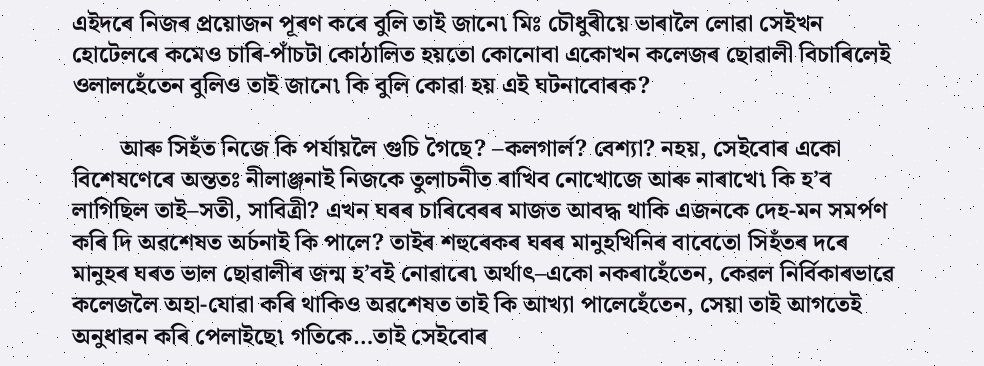এইদৰে নিজৰ প্ৰয়োজন পূৰণ কৰে বুলি তাই জানে৷ মিঃ চৌধুৰীয়ে ভাৰালৈ লোৱা সেইখন হোটেলৰে কমেও চাৰি-পাঁচটা কোঠালিত হয়তো কোনোবা একোখন কলেজৰ ছোৱালী বিচাৰিলেই ওলালহেঁতেন বুলিও তাই জানে৷ কি বুলি কোৱা হয় এই ঘটনাবোৰক?

        আৰু সিহঁত নিজে কি পৰ্যায়লৈ গুচি গৈছে? –কলগাৰ্ল? বেশ্যা? নহয়, সেইবোৰ একো বিশেষণেৰে অন্ততঃ নীলাঞ্জনাই নিজকে তুলাচনীত ৰাখিব নোখোজে আৰু নাৰাখে৷ কি হ’ব লাগিছিল তাই–সতী, সাবিত্ৰী? এখন ঘৰৰ চাৰিবেৰৰ মাজত আবদ্ধ থাকি এজনকে দেহ-মন সমৰ্পণ কৰি দি অৱশেষত অৰ্চনাই কি পালে? তাইৰ শহুৰেকৰ ঘৰৰ মানুহখিনিৰ বাবেতো সিহঁতৰ দৰে মানুহৰ ঘৰত ভাল ছোৱালীৰ জন্ম হ’বই নোৱাৰে৷ অৰ্থাৎ–একো নকৰাহেঁতেন, কেৱল নিৰ্বিকাৰভাৱে কলেজলৈ অহা-যোৱা কৰি থাকিও অৱশেষত তাই কি আখ্যা পালেহেঁতেন, সেয়া তাই আগতেই অনুধাৱন কৰি পেলাইছে৷ গতিকে…তাই সেইবোৰ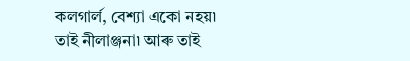কলগাৰ্ল, বেশ্যা একো নহয়৷ তাই নীলাঞ্জনা৷ আৰু তাই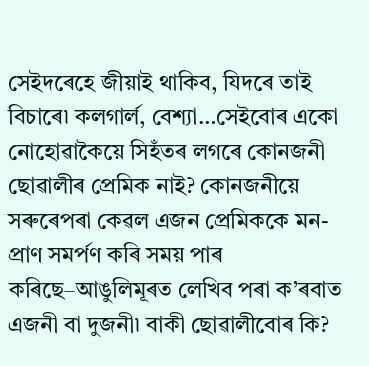সেইদৰেহে জীয়াই থাকিব, যিদৰে তাই বিচাৰে৷ কলগাৰ্ল, বেশ্যা…সেইবোৰ একো নোহোৱাকৈয়ে সিহঁতৰ লগৰে কোনজনী ছোৱালীৰ প্ৰেমিক নাই? কোনজনীয়ে সৰুৰেপৰা কেৱল এজন প্ৰেমিককে মন-প্ৰাণ সমৰ্পণ কৰি সময় পাৰ কৰিছে–আঙুলিমূৰত লেখিব পৰা ক’ৰবাত এজনী বা দুজনী৷ বাকী ছোৱালীবোৰ কি?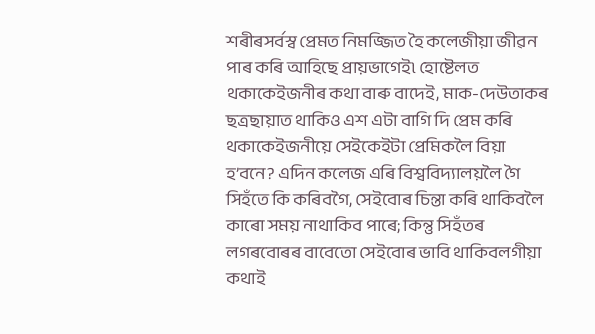শৰীৰসৰ্বস্ব প্ৰেমত নিমজ্জিত হৈ কলেজীয়া জীৱন পাৰ কৰি আহিছে প্ৰায়ভাগেই৷ হোষ্টেলত থকাকেইজনীৰ কথা বাৰু বাদেই, মাক-দেউতাকৰ ছত্ৰছায়াত থাকিও এশ এটা বাগি দি প্ৰেম কৰি থকাকেইজনীয়ে সেইকেইটা প্ৰেমিকলৈ বিয়া হ’বনে? এদিন কলেজ এৰি বিশ্ববিদ্যালয়লৈ গৈ সিহঁতে কি কৰিবগৈ, সেইবোৰ চিন্তা কৰি থাকিবলৈ কাৰো সময় নাথাকিব পাৰে; কিন্তু সিহঁতৰ লগৰবোৰৰ বাবেতো সেইবোৰ ভাবি থাকিবলগীয়া কথাই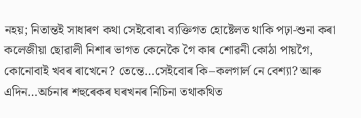নহয়; নিতান্তই সাধাৰণ কথা সেইবোৰ৷ ব্যক্তিগত হোষ্টেলত থাকি পঢ়া-শুনা কৰা কলেজীয়া ছোৱালী নিশাৰ ভাগত কেনেকৈ গৈ কাৰ শোৱনী কোঠা পায়গৈ, কোনোবাই খবৰ ৰাখেনে? তেন্তে…সেইবোৰ কি–কলগাৰ্ল নে বেশ্যা? আৰু এদিন…অৰ্চনাৰ শহুৰেকৰ ঘৰখনৰ নিচিনা তথাকথিত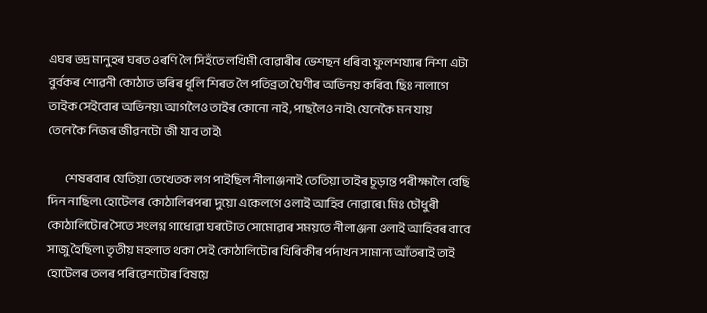এঘৰ ভদ্ৰ মানুহৰ ঘৰত ওৰণি লৈ সিহঁতে লখিমী বোৱাৰীৰ ভেশছন ধৰিব৷ ফুলশয্যাৰ নিশা এটা বুৰ্বকৰ শোৱনী কোঠাত ভৰিৰ ধূলি শিৰত লৈ পতিব্ৰতা ঘৈণীৰ অভিনয় কৰিব৷ ছিঃ নালাগে তাইক সেইবোৰ অভিনয়৷ আগলৈও তাইৰ কোনো নাই, পাছলৈও নাই৷ যেনেকৈ মন যায় তেনেকৈ নিজৰ জীৱনটো জী যাব তাই৷

        শেষৰবাৰ যেতিয়া তেখেতক লগ পাইছিল নীলাঞ্জনাই তেতিয়া তাইৰ চূড়ান্ত পৰীক্ষালৈ বেছি দিন নাছিল৷ হোটেলৰ কোঠালিৰপৰা দুয়ো একেলগে ওলাই আহিব নোৱাৰে৷ মিঃ চৌধুৰী কোঠালিটোৰ সৈতে সংলগ্ন গাধোৱা ঘৰটোত সোমোৱাৰ সময়তে নীলাঞ্জনা ওলাই আহিবৰ বাবে সাজু হৈছিল৷ তৃতীয় মহলাত থকা সেই কোঠালিটোৰ খিৰিকীৰ পৰ্দাখন সামান্য আঁতৰাই তাই হোটেলৰ তলৰ পৰিৱেশটোৰ বিষয়ে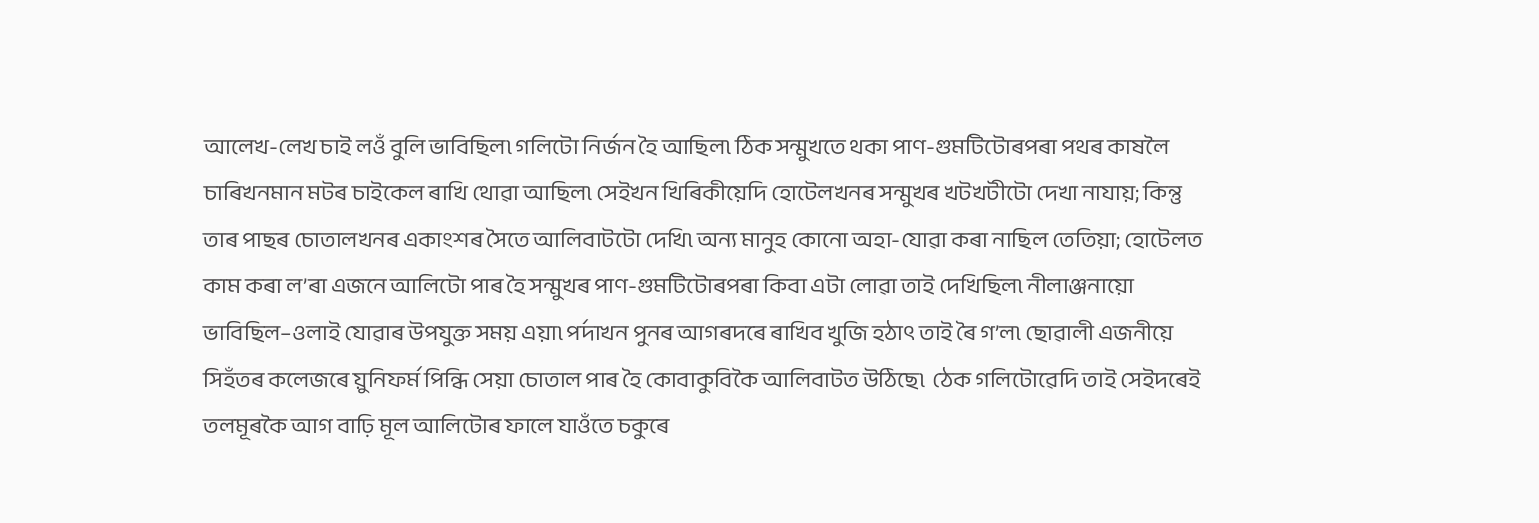আলেখ-লেখ চাই লওঁ বুলি ভাবিছিল৷ গলিটো নিৰ্জন হৈ আছিল৷ ঠিক সন্মুখতে থকা পাণ-গুমটিটোৰপৰা পথৰ কাষলৈ চাৰিখনমান মটৰ চাইকেল ৰাখি থোৱা আছিল৷ সেইখন খিৰিকীয়েদি হোটেলখনৰ সন্মুখৰ খটখটীটো দেখা নাযায়; কিন্তু তাৰ পাছৰ চোতালখনৰ একাংশৰ সৈতে আলিবাটটো দেখি৷ অন্য মানুহ কোনো অহা-যোৱা কৰা নাছিল তেতিয়া; হোটেলত কাম কৰা ল’ৰা এজনে আলিটো পাৰ হৈ সন্মুখৰ পাণ-গুমটিটোৰপৰা কিবা এটা লোৱা তাই দেখিছিল৷ নীলাঞ্জনায়ো ভাবিছিল–ওলাই যোৱাৰ উপযুক্ত সময় এয়া৷ পৰ্দাখন পুনৰ আগৰদৰে ৰাখিব খুজি হঠাৎ তাই ৰৈ গ’ল৷ ছোৱালী এজনীয়ে সিহঁতৰ কলেজৰে য়ুনিফৰ্ম পিন্ধি সেয়া চোতাল পাৰ হৈ কোবাকুবিকৈ আলিবাটত উঠিছে৷  ঠেক গলিটোৱেদি তাই সেইদৰেই তলমূৰকৈ আগ বাঢ়ি মূল আলিটোৰ ফালে যাওঁতে চকুৰে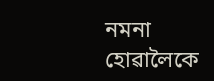নমনা হোৱালৈকে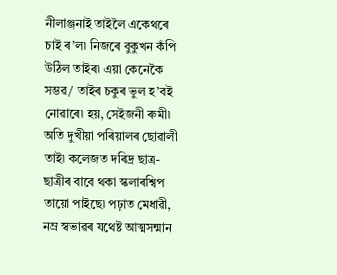নীলাঞ্জনাই তাইলৈ একেথৰে চাই ৰ’ল৷ নিজৰে বুকুখন কঁপি উঠিল তাইৰ৷ এয়া কেনেকৈ সম্ভৱ/ তাইৰ চকুৰ ভুল হ’বই নোৱাৰে৷ হয়, সেইজনী ৰুমী৷ অতি দুখীয়া পৰিয়ালৰ ছোৱালী তাই৷ কলেজত দৰিদ্ৰ ছাত্ৰ-ছাত্ৰীৰ বাবে থকা স্কলাৰশ্বিপ তায়ো পাইছে৷ পঢ়াত মেধাৱী, নম্ৰ স্বভাৱৰ যথেষ্ট আত্মসন্মান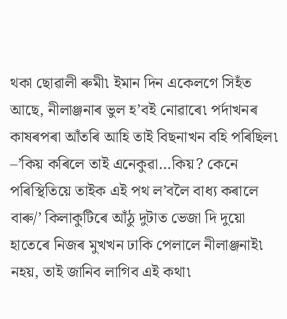থকা ছোৱালী ৰুমী৷ ইমান দিন একেলগে সিহঁত আছে, নীলাঞ্জনাৰ ভুল হ’বই নোৱাৰে৷ পৰ্দাখনৰ কাষৰপৰা আঁতৰি আহি তাই বিছনাখন বহি পৰিছিল৷ –’কিয় কৰিলে তাই এনেকুৱা…কিয়? কেনে পৰিস্থিতিয়ে তাইক এই পথ ল’বলৈ বাধ্য কৰালে বাৰু/’ কিলাকুটিৰে আঁঠু দুটাত ভেজা দি দুয়ো হাতেৰে নিজৰ মুখখন ঢাকি পেলালে নীলাঞ্জনাই৷ নহয়, তাই জানিব লাগিব এই কথা৷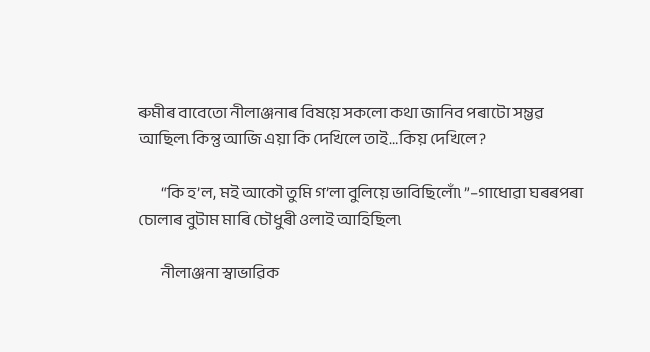ৰুমীৰ বাবেতো নীলাঞ্জনাৰ বিষয়ে সকলো কথা জানিব পৰাটো সম্ভৱ আছিল৷ কিন্তু আজি এয়া কি দেখিলে তাই…কিয় দেখিলে?

        “কি হ’ল, মই আকৌ তুমি গ’লা বুলিয়ে ভাবিছিলোঁ৷ ”–গাধোৱা ঘৰৰপৰা চোলাৰ বুটাম মাৰি চৌধুৰী ওলাই আহিছিল৷

        নীলাঞ্জনা স্বাভাৱিক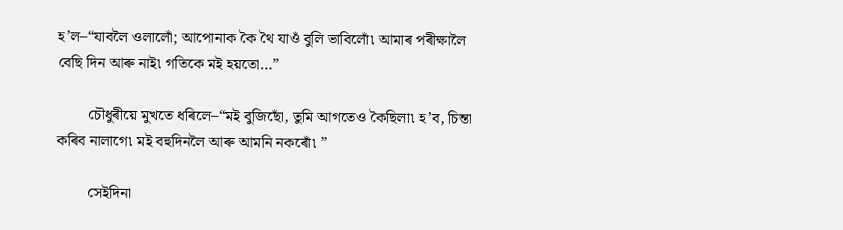হ’ল–“যাবলৈ ওলালোঁ; আপোনাক কৈ থৈ যাওঁ বুলি ভাবিলোঁ৷ আমাৰ পৰীক্ষালৈ বেছি দিন আৰু নাই৷ গতিকে মই হয়তো…”

        চৌধুৰীয়ে মুখতে ধৰিলে–“মই বুজিছোঁ, তুমি আগতেও কৈছিলা৷ হ’ব, চিন্তা কৰিব নালাগে৷ মই বহুদিনলৈ আৰু আমনি নকৰোঁ৷ ”

        সেইদিনা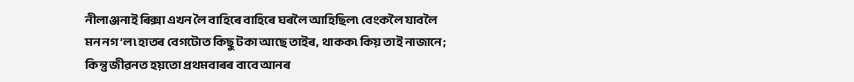নীলাঞ্জনাই ৰিক্সা এখন লৈ বাহিৰে বাহিৰে ঘৰলৈ আহিছিল৷ বেংকলৈ যাবলৈ মন নগ’ল৷ হাতৰ বেগটোত কিছু টকা আছে তাইৰ, থাকক৷ কিয় তাই নাজানে; কিন্তু জীৱনত হয়তো প্ৰথমবাৰৰ বাবে আনৰ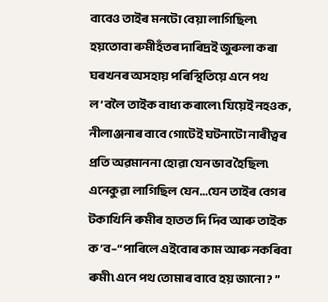বাবেও তাইৰ মনটো বেয়া লাগিছিল৷ হয়তোবা ৰুমীহঁতৰ দাৰিদ্ৰই জুৰুলা কৰা ঘৰখনৰ অসহায় পৰিস্থিতিয়ে এনে পথ ল’বলৈ তাইক বাধ্য কৰালে৷ যিয়েই নহওক, নীলাঞ্জনাৰ বাবে গোটেই ঘটনাটো নাৰীত্বৰ প্ৰতি অৱমাননা হোৱা যেন ভাব হৈছিল৷ এনেকুৱা লাগিছিল যেন…যেন তাইৰ বেগৰ টকাখিনি ৰুমীৰ হাতত দি দিব আৰু তাইক ক’ব–“পাৰিলে এইবোৰ কাম আৰু নকৰিবা ৰুমী৷ এনে পথ তোমাৰ বাবে হয় জানো? ”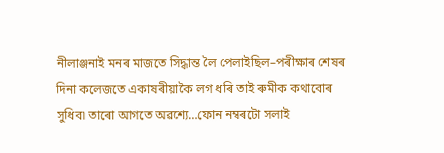নীলাঞ্জনাই মনৰ মাজতে সিদ্ধান্ত লৈ পেলাইছিল–পৰীক্ষাৰ শেষৰ দিনা কলেজতে একাষৰীয়াকৈ লগ ধৰি তাই ৰুমীক কথাবোৰ সুধিব৷ তাৰো আগতে অৱশ্যে…ফোন নম্বৰটো সলাই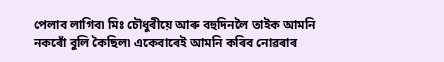পেলাব লাগিব৷ মিঃ চৌধুৰীয়ে আৰু বহুদিনলৈ তাইক আমনি নকৰোঁ বুলি কৈছিল৷ একেবাৰেই আমনি কৰিব নোৱৰাৰ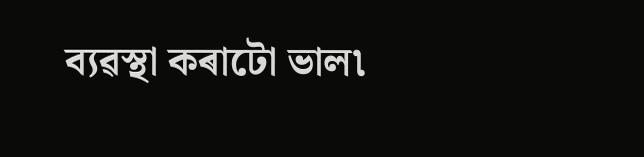ব্যৱস্থা কৰাটো ভাল৷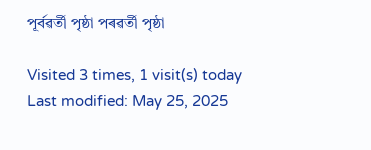পূৰ্বৱৰ্তী পৃষ্ঠা পৰৱৰ্তী পৃষ্ঠা

Visited 3 times, 1 visit(s) today
Last modified: May 25, 2025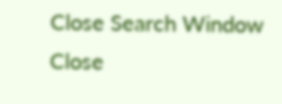Close Search Window
Close